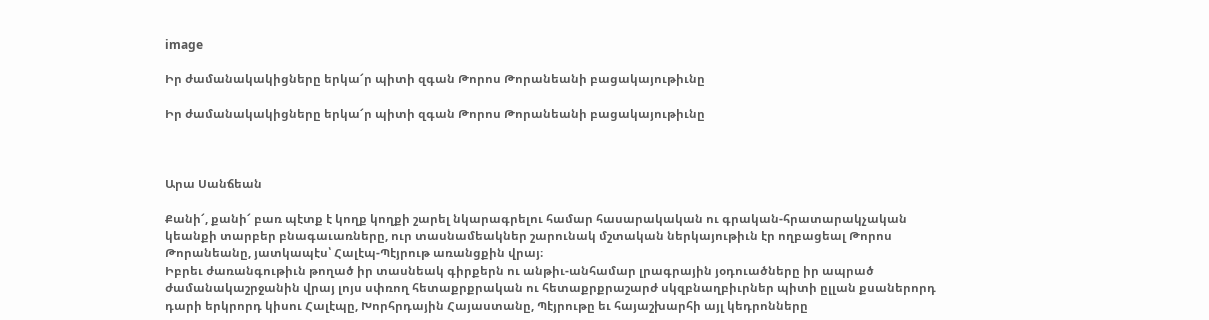image

Իր ժամանակակիցները երկա՜ր պիտի զգան Թորոս Թորանեանի բացակայութիւնը

Իր ժամանակակիցները երկա՜ր պիտի զգան Թորոս Թորանեանի բացակայութիւնը



Արա Սանճեան

Քանի՜, քանի՜ բառ պէտք է կողք կողքի շարել նկարագրելու համար հասարակական ու գրական-հրատարակչական կեանքի տարբեր բնագաւառները, ուր տասնամեակներ շարունակ մշտական ներկայութիւն էր ողբացեալ Թորոս Թորանեանը, յատկապէս՝ Հալէպ-Պէյրութ առանցքին վրայ։
Իբրեւ ժառանգութիւն թողած իր տասնեակ գիրքերն ու անթիւ-անհամար լրագրային յօդուածները իր ապրած ժամանակաշրջանին վրայ լոյս սփռող հետաքրքրական ու հետաքրքրաշարժ սկզբնաղբիւրներ պիտի ըլլան քսաներորդ դարի երկրորդ կիսու Հալէպը, Խորհրդային Հայաստանը, Պէյրութը եւ հայաշխարհի այլ կեդրոնները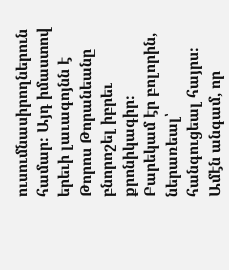ուսումնասիրողներուն համար։ Այդ իմաստով երեւի լաւագոյնն է Թորոս Թորանեանը բնորոշել իբրեւ քրոնիկագիր։
Բարեկամ էր բոլորին, ներառեալ՝ հանգուցեալ հայրս։ Ամէն անգամ, որ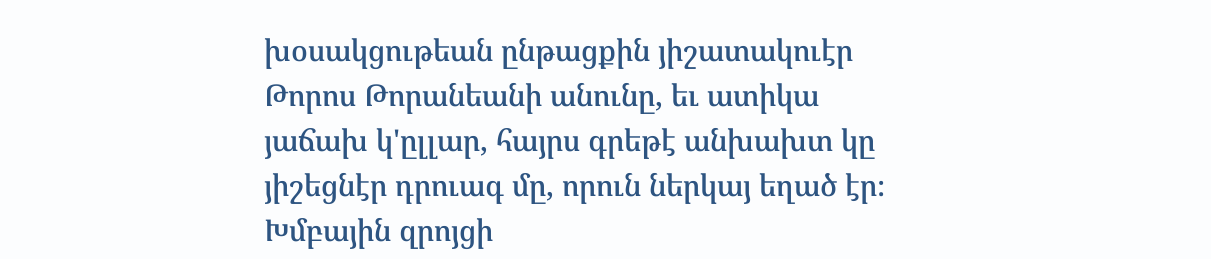խօսակցութեան ընթացքին յիշատակուէր Թորոս Թորանեանի անունը, եւ ատիկա յաճախ կ'ըլլար, հայրս գրեթէ անխախտ կը յիշեցնէր դրուագ մը, որուն ներկայ եղած էր։ Խմբային զրոյցի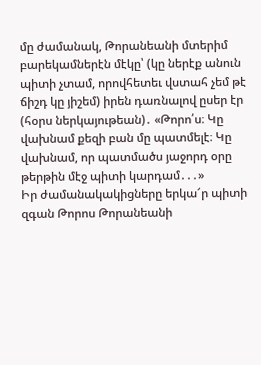մը ժամանակ, Թորանեանի մտերիմ բարեկամներէն մէկը՝ (կը ներէք անուն պիտի չտամ, որովհետեւ վստահ չեմ թէ ճիշդ կը յիշեմ) իրեն դառնալով ըսեր էր (հօրս ներկայութեան)․ «Թորո՛ս։ Կը վախնամ քեզի բան մը պատմելէ։ Կը վախնամ, որ պատմածս յաջորդ օրը թերթին մէջ պիտի կարդամ․․․»
Իր ժամանակակիցները երկա՜ր պիտի զգան Թորոս Թորանեանի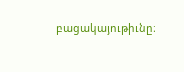բացակայութիւնը։